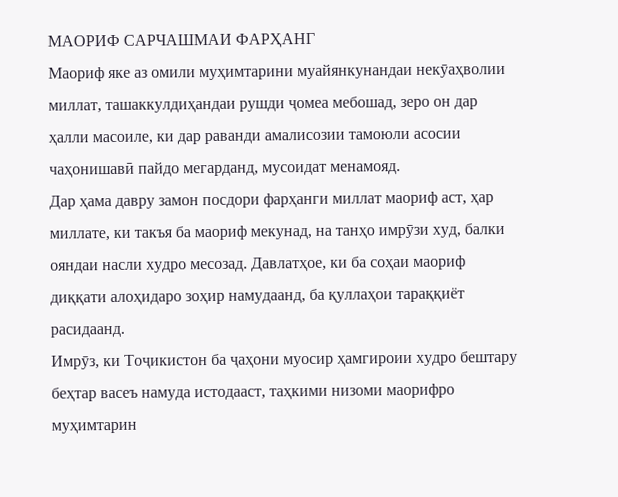МАОРИФ САРЧАШМАИ ФАРҲАНГ
Маориф яке аз омили муҳимтарини муайянкунандаи некӯаҳволии миллат, ташаккулдиҳандаи рушди ҷомеа мебошад, зеро он дар ҳалли масоиле, ки дар раванди амалисозии тамоюли асосии чаҳонишавӣ пайдо мегарданд, мусоидат менамояд.
Дар ҳама давру замон посдори фарҳанги миллат маориф аст, ҳар миллате, ки такъя ба маориф мекунад, на танҳо имрӯзи худ, балки ояндаи насли худро месозад. Давлатҳое, ки ба соҳаи маориф диққати алоҳидаро зоҳир намудаанд, ба қуллаҳои тараққиёт расидаанд.
Имрӯз, ки Тоҷикистон ба ҷаҳони муосир ҳамгироии худро бештару беҳтар васеъ намуда истодааст, таҳкими низоми маорифро муҳимтарин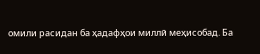омили расидан ба ҳадафҳои миллӣ меҳисобад. Ба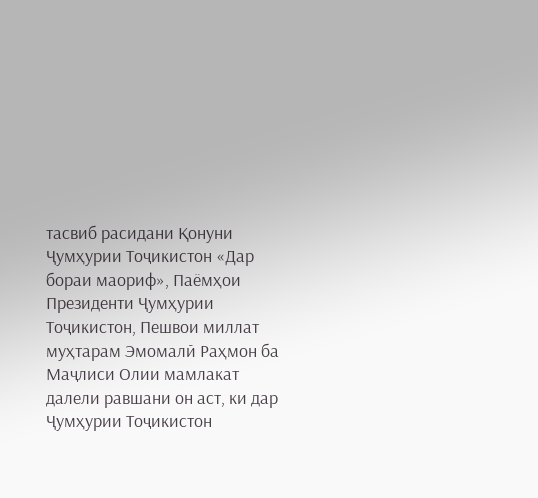тасвиб расидани Қонуни Ҷумҳурии Тоҷикистон «Дар бораи маориф», Паёмҳои Президенти Ҷумҳурии Тоҷикистон, Пешвои миллат муҳтарам Эмомалӣ Раҳмон ба Маҷлиси Олии мамлакат далели равшани он аст, ки дар Ҷумҳурии Тоҷикистон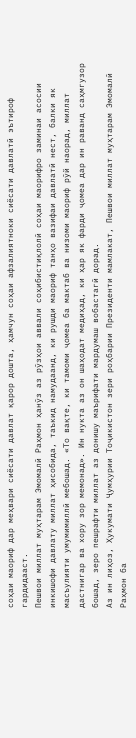соҳаи маориф дар меҳвари сиёсати давлат қарор дошта, ҳамчун соҳаи афзалиятноки сиёсати давлатӣ эътироф гардидааст.
Пешвои миллат муҳтарам Эмомалӣ Раҳмон ҳанӯз аз рӯзҳои аввали соҳибистиқлолӣ соҳаи маорифро заминаи асосии инкишофи давлату миллат ҳисобида, таъкид намудаанд, ки рушди маориф танҳо вазифаи давлатӣ нест, балки як масъулияти умумимиллӣ мебошад. «То вақте, ки тамоми ҷомеа ба мактаб ва низоми маориф рӯй наорад, миллат дастнигар ва хору зор мемонад». Ин нукта аз он шаҳодат медиҳад, ки ҳар як фарди ҷомеа дар ин раванд саҳмгузор бошад, зеро пешрафти миллат аз донишу маърифати мардумаш вобастагӣ дорад.
Аз ин лиҳоз, Ҳукумати Ҷумҳурии Тоҷикистон зери роҳбарии Президенти мамлакат, Пешвои миллат муҳтарам Эмомалӣ Раҳмон ба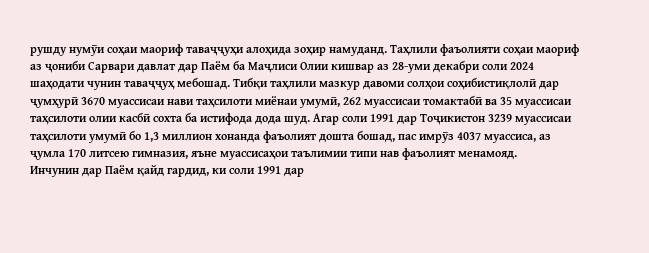рушду нумӯи соҳаи маориф таваҷҷуҳи алоҳида зоҳир намуданд. Таҳлили фаъолияти соҳаи маориф аз ҷониби Сарвари давлат дар Паём ба Маҷлиси Олии кишвар аз 28-уми декабри соли 2024 шаҳодати чунин таваҷҷуҳ мебошад. Тибқи таҳлили мазкур давоми солҳои соҳибистиқлолӣ дар ҷумҳурӣ 3670 муассисаи нави таҳсилоти миёнаи умумӣ, 262 муассисаи томактабӣ ва 35 муассисаи таҳсилоти олии касбӣ сохта ба истифода дода шуд. Агар соли 1991 дар Тоҷикистон 3239 муассисаи таҳсилоти умумӣ бо 1,3 миллион хонанда фаъолият дошта бошад, пас имрӯз 4037 муассиса, аз ҷумла 170 литсею гимназия, яъне муассисаҳои таълимии типи нав фаъолият менамояд.
Инчунин дар Паём қайд гардид, ки соли 1991 дар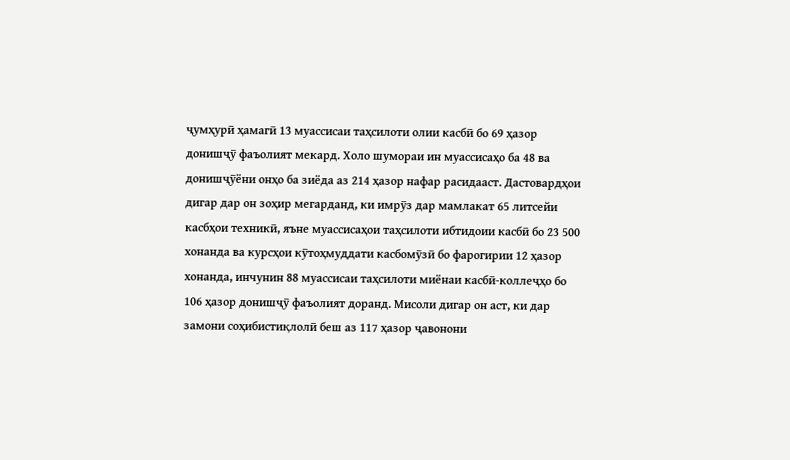ҷумҳурӣ ҳамагӣ 13 муассисаи таҳсилоти олии касбӣ бо 69 ҳазор донишҷӯ фаъолият мекард. Холо шумораи ин муассисаҳо ба 48 ва донишҷӯёни онҳо ба зиёда аз 214 ҳазор нафар расидааст. Дастовардҳои дигар дар он зоҳир мегарданд, ки имрӯз дар мамлакат 65 литсейи касбҳои техникӣ, яъне муассисаҳои таҳсилоти ибтидоии касбӣ бо 23 500 хонанда ва курсҳои кӯтоҳмуддати касбомӯзӣ бо фарогирии 12 ҳазор хонанда, инчунин 88 муассисаи таҳсилоти миёнаи касбӣ-коллеҷҳо бо 106 ҳазор донишҷӯ фаъолият доранд. Мисоли дигар он аст, ки дар замони соҳибистиқлолӣ беш аз 117 ҳазор ҷавонони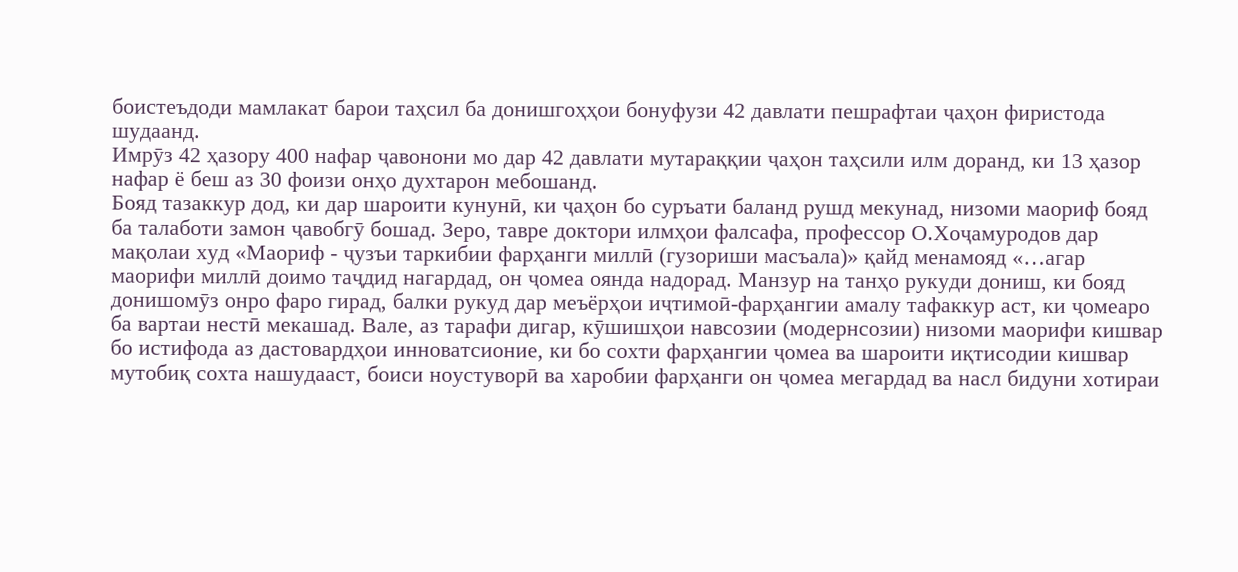боистеъдоди мамлакат барои таҳсил ба донишгоҳҳои бонуфузи 42 давлати пешрафтаи ҷаҳон фиристода шудаанд.
Имрӯз 42 ҳазору 400 нафар ҷавонони мо дар 42 давлати мутараққии ҷаҳон таҳсили илм доранд, ки 13 ҳазор нафар ё беш аз 30 фоизи онҳо духтарон мебошанд.
Бояд тазаккур дод, ки дар шароити кунунӣ, ки ҷаҳон бо суръати баланд рушд мекунад, низоми маориф бояд ба талаботи замон ҷавобгӯ бошад. Зеро, тавре доктори илмҳои фалсафа, профессор О.Хоҷамуродов дар мақолаи худ «Маориф - ҷузъи таркибии фарҳанги миллӣ (гузориши масъала)» қайд менамояд «…агар маорифи миллӣ доимо таҷдид нагардад, он ҷомеа оянда надорад. Манзур на танҳо рукуди дониш, ки бояд донишомӯз онро фаро гирад, балки рукуд дар меъёрҳои иҷтимоӣ-фарҳангии амалу тафаккур аст, ки ҷомеаро ба вартаи нестӣ мекашад. Вале, аз тарафи дигар, кӯшишҳои навсозии (модернсозии) низоми маорифи кишвар бо истифода аз дастовардҳои инноватсионие, ки бо сохти фарҳангии ҷомеа ва шароити иқтисодии кишвар мутобиқ сохта нашудааст, боиси ноустуворӣ ва харобии фарҳанги он ҷомеа мегардад ва насл бидуни хотираи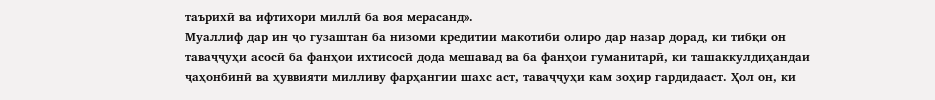таърихӣ ва ифтихори миллӣ ба воя мерасанд».
Муаллиф дар ин ҷо гузаштан ба низоми кредитии макотиби олиро дар назар дорад, ки тибқи он таваҷҷуҳи асосӣ ба фанҳои ихтисосӣ дода мешавад ва ба фанҳои гуманитарӣ, ки ташаккулдиҳандаи ҷаҳонбинӣ ва ҳуввияти милливу фарҳангии шахс аст, таваҷҷуҳи кам зоҳир гардидааст. Ҳол он, ки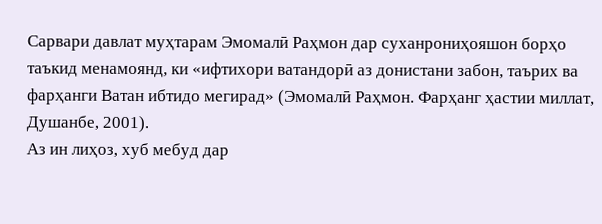Сарвари давлат муҳтарам Эмомалӣ Раҳмон дар суханрониҳояшон борҳо таъкид менамоянд, ки «ифтихори ватандорӣ аз донистани забон, таърих ва фарҳанги Ватан ибтидо мегирад» (Эмомалӣ Раҳмон. Фарҳанг ҳастии миллат, Душанбе, 2001).
Аз ин лиҳоз, хуб мебуд дар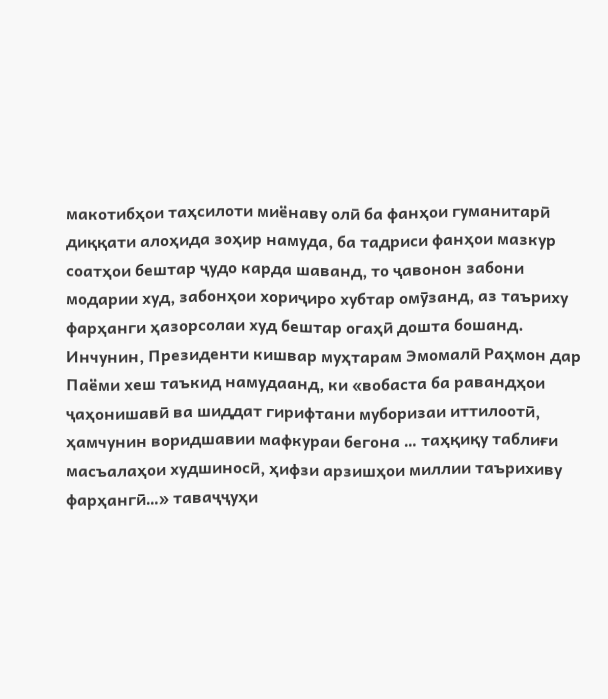макотибҳои таҳсилоти миёнаву олӣ ба фанҳои гуманитарӣ диққати алоҳида зоҳир намуда, ба тадриси фанҳои мазкур соатҳои бештар ҷудо карда шаванд, то ҷавонон забони модарии худ, забонҳои хориҷиро хубтар омӯзанд, аз таъриху фарҳанги ҳазорсолаи худ бештар огаҳӣ дошта бошанд.
Инчунин, Президенти кишвар муҳтарам Эмомалӣ Раҳмон дар Паёми хеш таъкид намудаанд, ки «вобаста ба равандҳои ҷаҳонишавӣ ва шиддат гирифтани муборизаи иттилоотӣ, ҳамчунин воридшавии мафкураи бегона … таҳқиқу таблиғи масъалаҳои худшиносӣ, ҳифзи арзишҳои миллии таърихиву фарҳангӣ…» таваҷҷуҳи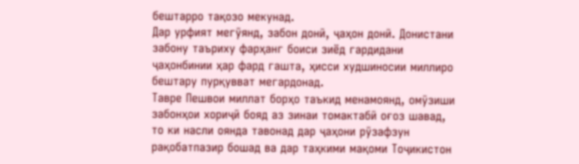бештарро тақозо мекунад.
Дар урфият мегӯянд, забон донӣ, ҷаҳон донӣ. Донистани забону таъриху фарҳанг боиси зиёд гардидани ҷаҳонбинии ҳар фард гашта, ҳисси худшиносии миллиро бештару пурқувват мегардонад.
Тавре Пешвои миллат борҳо таъкид менамоянд, омӯзиши забонҳои хориҷӣ бояд аз зинаи томактабӣ оғоз шавад, то ки насли оянда тавонад дар ҷаҳони рӯзафзун рақобатпазир бошад ва дар таҳкими мақоми Тоҷикистон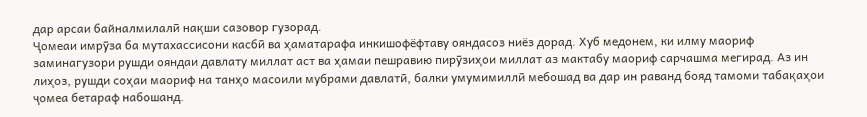дар арсаи байналмилалӣ нақши сазовор гузорад.
Ҷомеаи имрӯза ба мутахассисони касбӣ ва ҳаматарафа инкишофёфтаву ояндасоз ниёз дорад. Хуб медонем, ки илму маориф заминагузори рушди ояндаи давлату миллат аст ва ҳамаи пешравию пирӯзиҳои миллат аз мактабу маориф сарчашма мегирад. Аз ин лиҳоз, рушди соҳаи маориф на танҳо масоили мубрами давлатӣ, балки умумимиллӣ мебошад ва дар ин раванд бояд тамоми табақаҳои ҷомеа бетараф набошанд.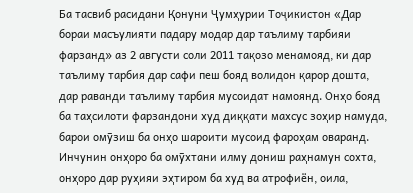Ба тасвиб расидани Қонуни Ҷумҳурии Тоҷикистон «Дар бораи масъулияти падару модар дар таълиму тарбияи фарзанд» аз 2 августи соли 2011 тақозо менамояд, ки дар таълиму тарбия дар сафи пеш бояд волидон қарор дошта, дар раванди таълиму тарбия мусоидат намоянд. Онҳо бояд ба таҳсилоти фарзандони худ диққати махсус зоҳир намуда, барои омӯзиш ба онҳо шароити мусоид фароҳам оваранд. Инчунин онҳоро ба омӯхтани илму дониш раҳнамун сохта, онҳоро дар руҳияи эҳтиром ба худ ва атрофиён, оила,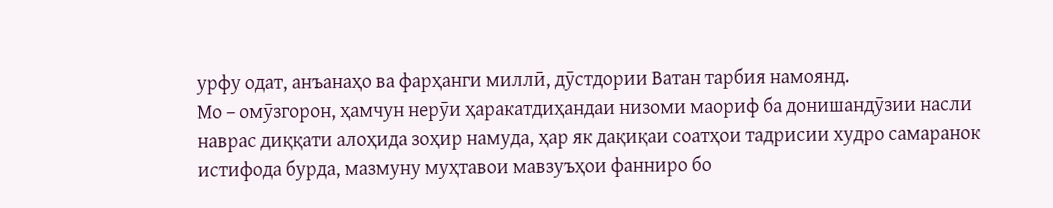урфу одат, анъанаҳо ва фарҳанги миллӣ, дӯстдории Ватан тарбия намоянд.
Мо – омӯзгорон, ҳамчун нерӯи ҳаракатдиҳандаи низоми маориф ба донишандӯзии насли наврас диққати алоҳида зоҳир намуда, ҳар як дақиқаи соатҳои тадрисии худро самаранок истифода бурда, мазмуну муҳтавои мавзуъҳои фанниро бо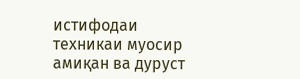истифодаи техникаи муосир амиқан ва дуруст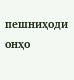пешниҳоди онҳо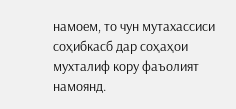намоем, то чун мутахассиси соҳибкасб дар соҳаҳои мухталиф кору фаъолият намоянд.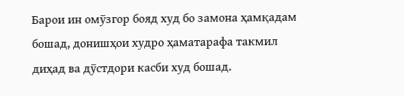Барои ин омӯзгор бояд худ бо замона ҳамқадам бошад, донишҳои худро ҳаматарафа такмил диҳад ва дӯстдори касби худ бошад.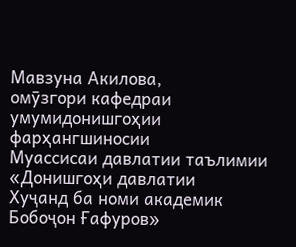Мавзуна Акилова,
омӯзгори кафедраи умумидонишгоҳии фарҳангшиносии
Муассисаи давлатии таълимии «Донишгоҳи давлатии
Хуҷанд ба номи академик Бобоҷон Ғафуров»